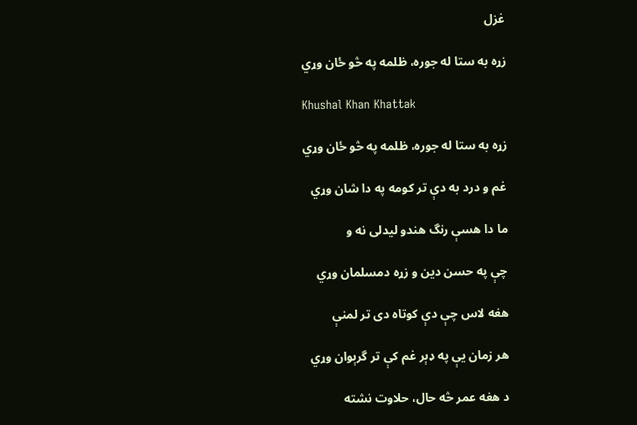غزل

زړه به ستا له جوره، ظلمه په څو ځان وړي

Khushal Khan Khattak

زړه به ستا له جوره، ظلمه په څو ځان وړي

غم و درد به دې تر کومه په دا شان وړي

ما دا هسې رنگ هندو ليدلی نه و

چې په حسن دين و زړه دمسلمان وړي

هغه لاس چې دې کوتاه دی تر لمنې

هر زمان يې په ډېر غم کې تر گرېوان وړي

د هغه عمر څه حال، حلاوت نشته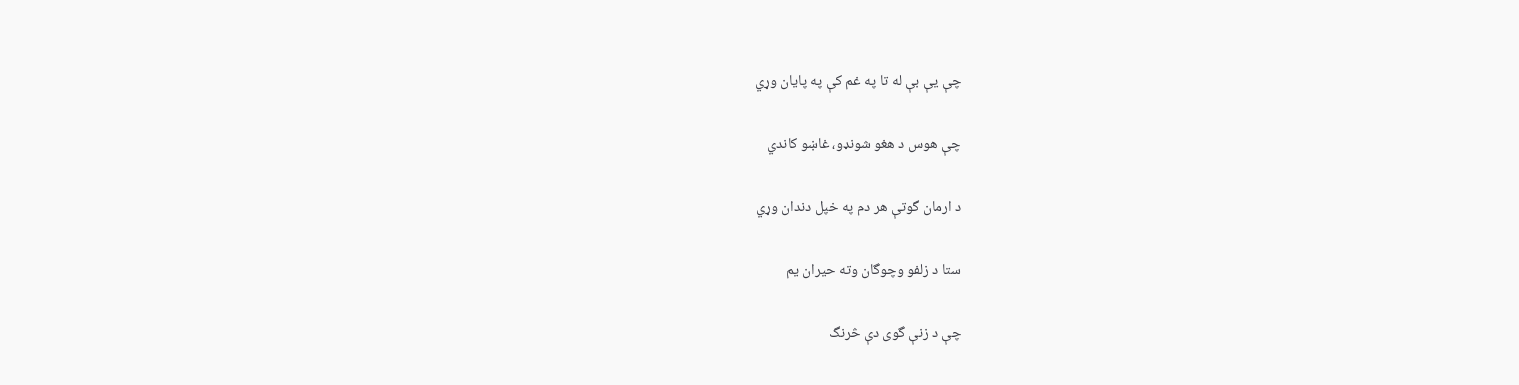چې يې بې له تا په غم کې په پايان وړي

چې هوس د هغو شونډو، غاښو کاندي

د ارمان گوتې هر دم په خپل دندان وړي

ستا د زلفو وچوگان وته حيران يم

چې د زنې گوی دې څرنگ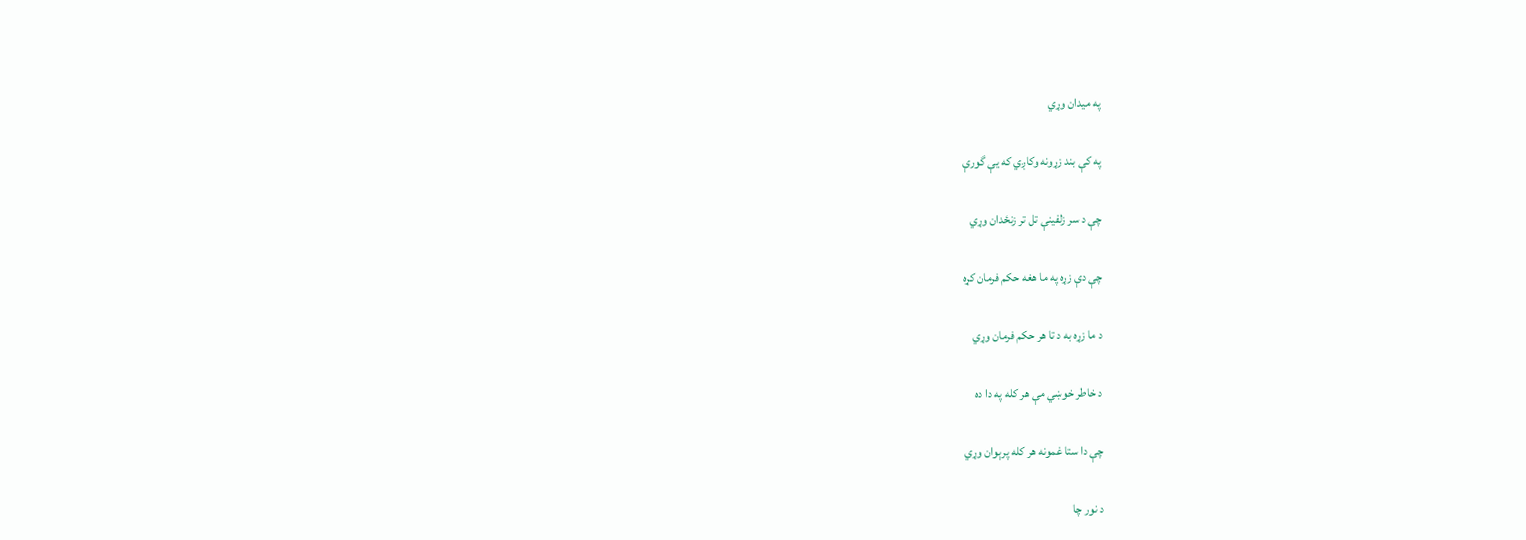په ميدان وړي

په کې بند زړونه وکاږي که يې گورې

چې د سر زلفينې تل تر زنځدان وړي

چې دې زړه په ما هغه حکم فرمان کړه

د ما زړه به د تا هر حکم فرمان وړي

د خاطر خوښي مې هر کله په دا ده

چې دا ستا غمونه هر کله پرېوان وړي

د نور چا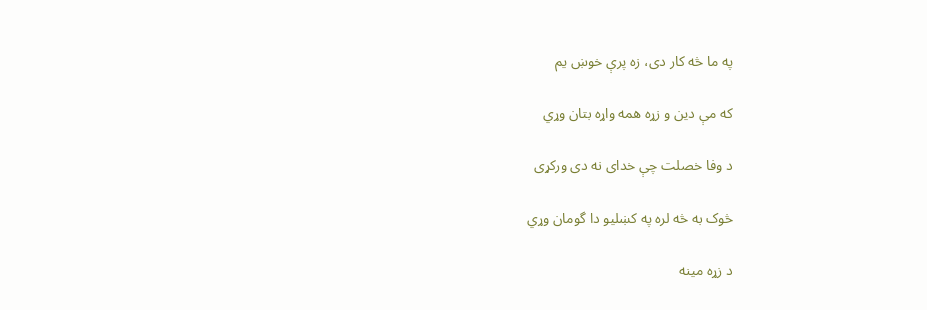په ما څه کار دی، زه پرې خوښ يم

که مې دين و زړه همه واړه بتان وړي

د وفا خصلت چې خدای نه دی ورکړی

څوک به څه لره په کښليو دا گومان وړي

د زړه مينه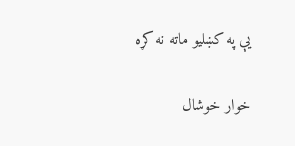يې په کښليو ماته نه کړه

خوار خوشال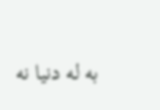به له دنيا نه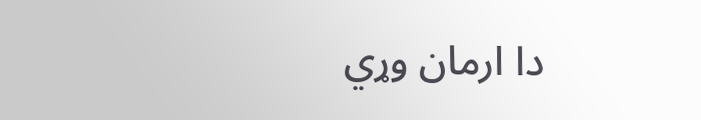دا ارمان وړي